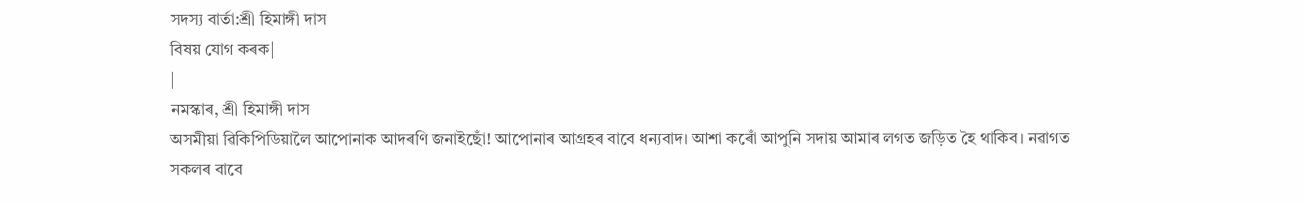সদস্য বাৰ্তা:শ্ৰী হিমাঙ্গী দাস
বিষয় যোগ কৰক|
|
নমস্কাৰ, শ্ৰী হিমাঙ্গী দাস
অসমীয়া ৱিকিপিডিয়ালৈ আপোনাক আদৰণি জনাইছোঁ! আপোনাৰ আগ্ৰহৰ বাবে ধন্যবাদ। আশা কৰোঁ আপুনি সদায় আমাৰ লগত জড়িত হৈ থাকিব। নৱাগত সকলৰ বাবে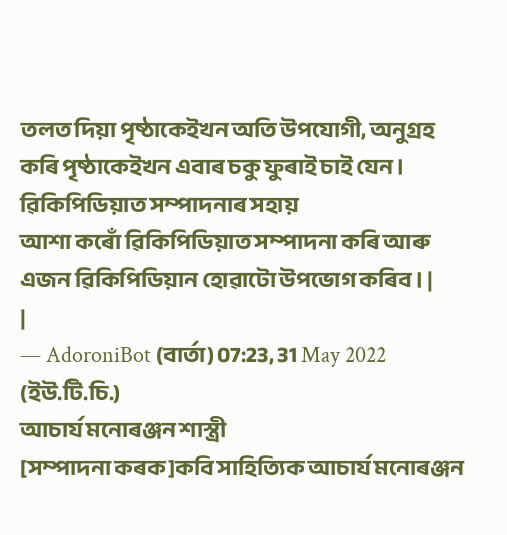তলত দিয়া পৃষ্ঠাকেইখন অতি উপযোগী, অনুগ্ৰহ কৰি পৃষ্ঠাকেইখন এবাৰ চকু ফুৰাই চাই যেন। ৱিকিপিডিয়াত সম্পাদনাৰ সহায়
আশা কৰোঁ ৱিকিপিডিয়াত সম্পাদনা কৰি আৰু এজন ৱিকিপিডিয়ান হোৱাটো উপভোগ কৰিব। |
|
— AdoroniBot (বাৰ্তা) 07:23, 31 May 2022 (ইউ.টি.চি.)
আচাৰ্য মনোৰঞ্জন শাস্ত্ৰী
[সম্পাদনা কৰক]কবি সাহিত্যিক আচাৰ্য মনোৰঞ্জন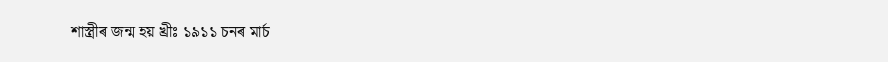শাস্ত্ৰীৰ জন্ম হয় খ্ৰীঃ ১৯১১ চনৰ মাৰ্চ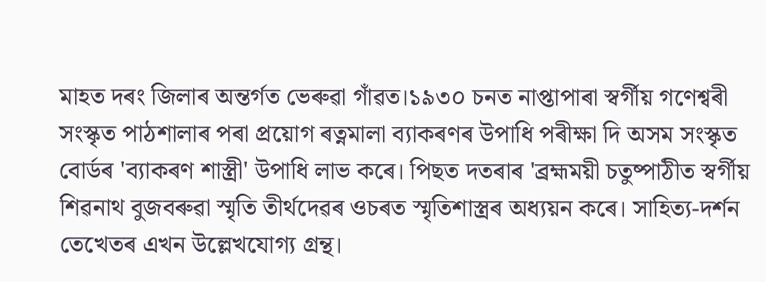মাহত দৰং জিলাৰ অন্তৰ্গত ভেৰুৱা গাঁৱত।১৯৩০ চনত নাপ্তাপাৰা স্বৰ্গীয় গণেশ্বৰী সংস্কৃত পাঠশালাৰ পৰা প্ৰয়োগ ৰত্নমালা ব্যাকৰণৰ উপাধি পৰীক্ষা দি অসম সংস্কৃত বোৰ্ডৰ 'ব্যাকৰণ শাস্ত্ৰী' উপাধি লাভ কৰে। পিছত দতৰাৰ 'ব্ৰহ্মময়ী চতুষ্পাঠীত স্বৰ্গীয় শিৱনাথ বুজবৰুৱা স্মৃতি তীৰ্থদেৱৰ ওচৰত স্মৃতিশাস্ত্ৰৰ অধ্যয়ন কৰে। সাহিত্য-দৰ্শন তেখেতৰ এখন উল্লেখযোগ্য গ্ৰন্থ।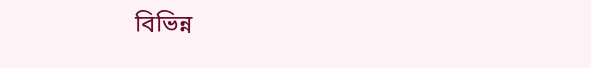বিভিন্ন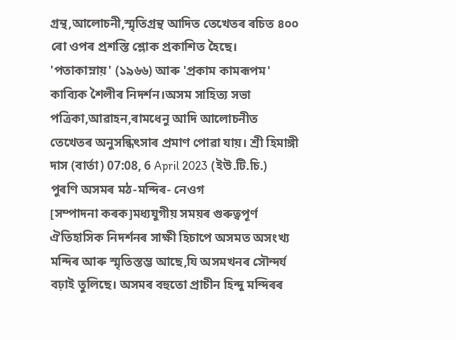গ্ৰন্থ,আলোচনী,স্মৃতিগ্ৰন্থ আদিত তেখেতৰ ৰচিত ৪০০ ৰো ওপৰ প্ৰশস্তি শ্লোক প্ৰকাশিত হৈছে। 'পতাকাম্নায়' (১৯৬৬) আৰু 'প্ৰকাম কামৰূপম' কাব্যিক শৈলীৰ নিদৰ্শন।অসম সাহিত্য সভা পত্ৰিকা,আৱাহন,ৰামধেনু আদি আলোচনীত তেখেতৰ অনুসন্ধিৎসাৰ প্ৰমাণ পোৱা যায়। শ্ৰী হিমাঙ্গী দাস (বাৰ্তা) 07:08, 6 April 2023 (ইউ.টি.চি.)
পুৰণি অসমৰ মঠ-মন্দিৰ- নেওগ
[সম্পাদনা কৰক]মধ্যযুগীয় সময়ৰ গুৰুত্বপূৰ্ণ ঐতিহাসিক নিদৰ্শনৰ সাক্ষী হিচাপে অসমত অসংখ্য মন্দিৰ আৰু স্মৃতিস্তম্ভ আছে,যি অসমখনৰ সৌন্দৰ্য বঢ়াই তুলিছে। অসমৰ বহুতো প্ৰাচীন হিন্দু মন্দিৰৰ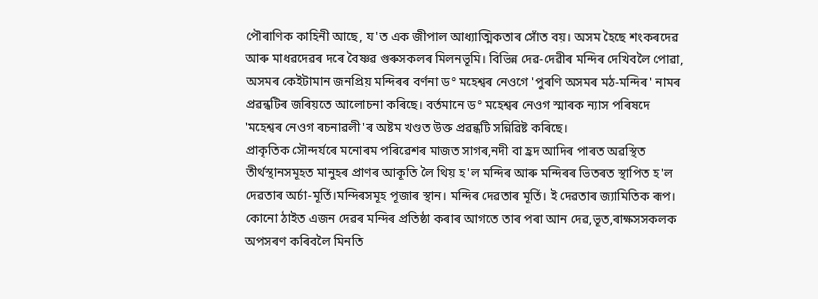পৌৰাণিক কাহিনী আছে, য'ত এক জীপাল আধ্যাত্মিকতাৰ সোঁত বয়। অসম হৈছে শংকৰদেৱ আৰু মাধৱদেৱৰ দৰে বৈষ্ণৱ গুৰুসকলৰ মিলনভূমি। বিভিন্ন দেৱ-দেৱীৰ মন্দিৰ দেখিবলৈ পোৱা, অসমৰ কেইটামান জনপ্রিয় মন্দিৰৰ বর্ণনা ড° মহেশ্বৰ নেওগে 'পুৰণি অসমৰ মঠ-মন্দিৰ' নামৰ প্ৰৱন্ধটিৰ জৰিয়তে আলোচনা কৰিছে। বৰ্তমানে ড° মহেশ্বৰ নেওগ স্মাৰক ন্যাস পৰিষদে 'মহেশ্বৰ নেওগ ৰচনাৱলী'ৰ অষ্টম খণ্ডত উক্ত প্ৰৱন্ধটি সন্নিৱিষ্ট কৰিছে।
প্ৰাকৃতিক সৌন্দৰ্যৰে মনোৰম পৰিৱেশৰ মাজত সাগৰ,নদী বা হ্ৰদ আদিৰ পাৰত অৱস্থিত তীৰ্থস্থানসমূহত মানুহৰ প্ৰাণৰ আকূতি লৈ থিয় হ'ল মন্দিৰ আৰু মন্দিৰৰ ভিতৰত স্থাপিত হ'ল দেৱতাৰ অৰ্চা-মূৰ্তি।মন্দিৰসমূহ পূজাৰ স্থান। মন্দিৰ দেৱতাৰ মূৰ্তি। ই দেৱতাৰ জ্যামিতিক ৰূপ। কোনো ঠাইত এজন দেৱৰ মন্দিৰ প্ৰতিষ্ঠা কৰাৰ আগতে তাৰ পৰা আন দেৱ,ভূত,ৰাক্ষসসকলক অপসৰণ কৰিবলৈ মিনতি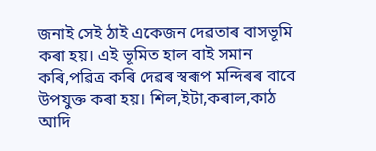জনাই সেই ঠাই একেজন দেৱতাৰ বাসভূমি কৰা হয়। এই ভূমিত হাল বাই সমান কৰি,পৱিত্ৰ কৰি দেৱৰ স্বৰূপ মন্দিৰৰ বাবে উপযুক্ত কৰা হয়। শিল,ইটা,কৰাল,কাঠ আদি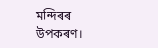মন্দিৰৰ উপকৰণ।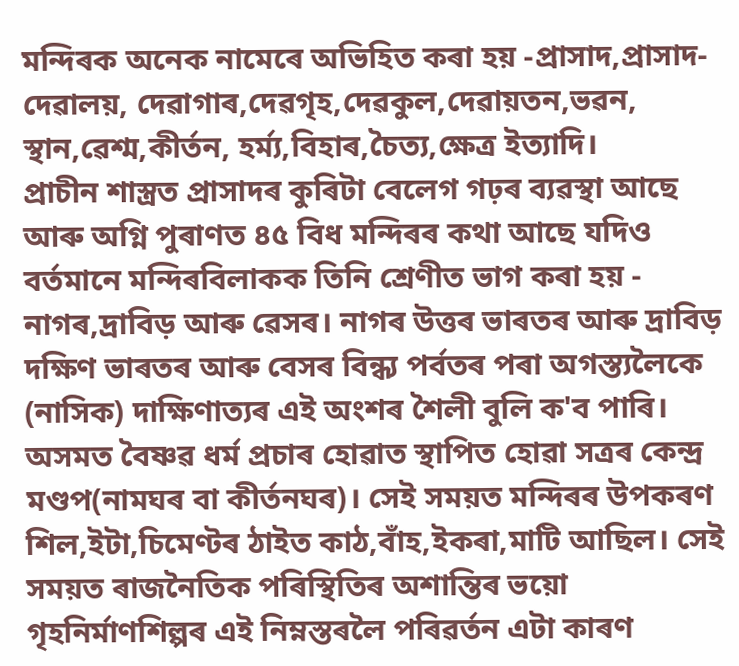মন্দিৰক অনেক নামেৰে অভিহিত কৰা হয় -প্ৰাসাদ,প্ৰাসাদ-দেৱালয়, দেৱাগাৰ,দেৱগৃহ,দেৱকুল,দেৱায়তন,ভৱন, স্থান,ৱেশ্ম,কীৰ্তন, হৰ্ম্য,বিহাৰ,চৈত্য,ক্ষেত্ৰ ইত্যাদি।
প্ৰাচীন শাস্ত্ৰত প্ৰাসাদৰ কুৰিটা বেলেগ গঢ়ৰ ব্যৱস্থা আছে আৰু অগ্নি পুৰাণত ৪৫ বিধ মন্দিৰৰ কথা আছে যদিও বৰ্তমানে মন্দিৰবিলাকক তিনি শ্ৰেণীত ভাগ কৰা হয় - নাগৰ,দ্ৰাবিড় আৰু ৱেসৰ। নাগৰ উত্তৰ ভাৰতৰ আৰু দ্ৰাবিড় দক্ষিণ ভাৰতৰ আৰু বেসৰ বিন্ধ্য পৰ্বতৰ পৰা অগস্ত্যলৈকে (নাসিক) দাক্ষিণাত্যৰ এই অংশৰ শৈলী বুলি ক'ব পাৰি।
অসমত বৈষ্ণৱ ধৰ্ম প্ৰচাৰ হোৱাত স্থাপিত হোৱা সত্ৰৰ কেন্দ্ৰ মণ্ডপ(নামঘৰ বা কীৰ্তনঘৰ)। সেই সময়ত মন্দিৰৰ উপকৰণ শিল,ইটা,চিমেণ্টৰ ঠাইত কাঠ,বাঁহ,ইকৰা,মাটি আছিল। সেই সময়ত ৰাজনৈতিক পৰিস্থিতিৰ অশান্তিৰ ভয়ো গৃহনিৰ্মাণশিল্পৰ এই নিম্নস্তৰলৈ পৰিৱৰ্তন এটা কাৰণ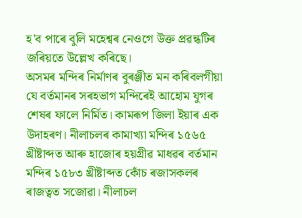হ'ব পাৰে বুলি মহেশ্বৰ নেওগে উক্ত প্ৰৱন্ধটিৰ জৰিয়তে উল্লেখ কৰিছে।
অসমৰ মন্দিৰ নিৰ্মাণৰ বুৰঞ্জীত মন কৰিবলগীয়া যে বৰ্তমানৰ সৰহভাগ মন্দিৰেই আহোম যুগৰ শেষৰ ফালে নিৰ্মিত। কামৰূপ জিলা ইয়াৰ এক উদাহৰণ। নীলাচলৰ কামাখ্যা মন্দিৰ ১৫৬৫ খ্ৰীষ্টাব্দত আৰু হাজোৰ হয়গ্ৰীৱ মাধৱৰ বৰ্তমান মন্দিৰ ১৫৮৩ খ্ৰীষ্টাব্দত কোঁচ ৰজাসকলৰ ৰাজত্বত সজোৱা। নীলাচল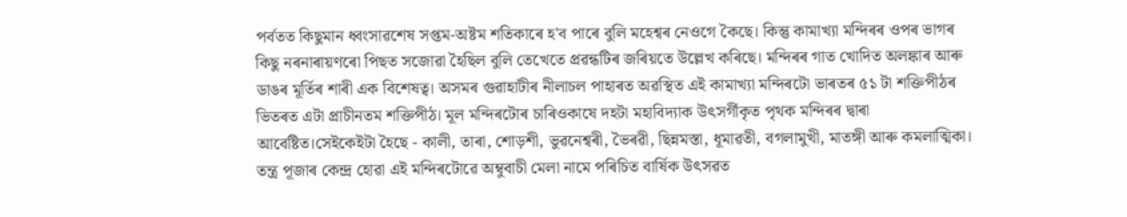পৰ্বতত কিছুমান ধ্বংসাৱশেষ সপ্তম-অষ্টম শতিকাৰে হ'ব পাৰে বুলি মহেশ্বৰ নেওগে কৈছে। কিন্তু কামাখ্যা মন্দিৰৰ ওপৰ ভাগৰ কিছু নৰনাৰায়ণৰো পিছত সজোৱা হৈছিল বুলি তেখেতে প্ৰৱন্ধটিৰ জৰিয়তে উল্লেখ কৰিছে। মন্দিৰৰ গাত খোদিত অলঙ্কাৰ আৰু ডাঙৰ মূৰ্তিৰ শাৰী এক বিশেষত্ব। অসমৰ গুৱাহাটীৰ নীলাচল পাহাৰত অৱস্থিত এই কামাখ্যা মন্দিৰটো ভাৰতৰ ৫১ টা শক্তিপীঠৰ ভিতৰত এটা প্রাচীনতম শক্তিপীঠ। মূল মন্দিৰটোৰ চাৰিওকাষে দহটা মহাবিদ্যাক উৎসৰ্গীকৃত পৃথক মন্দিৰৰ দ্বাৰা আবেষ্টিত।সেইকেইটা হৈছে - কালী, তাৰা, শোড়শী, ভুৱনেশ্বৰী, ভৈৰৱী, ছিন্নমস্তা, ধূমাৱতী, বগলামুখী, মাতঙ্গী আৰু কমলাত্মিকা। তন্ত্ৰ পূজাৰ কেন্দ্র হোৱা এই মন্দিৰটোৱে অম্বুবাচী মেলা নামে পৰিচিত বাৰ্ষিক উৎসৱত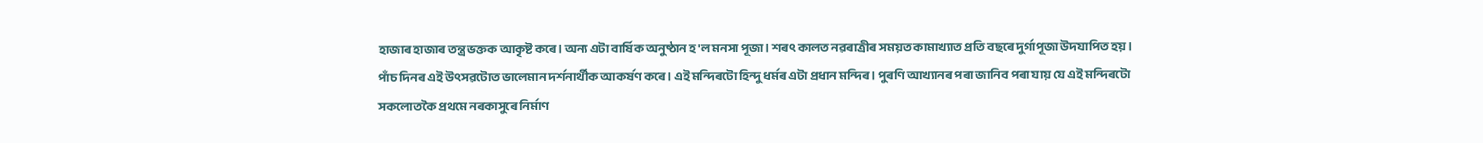হাজাৰ হাজাৰ তন্ত্ৰ ভক্তক আকৃষ্ট কৰে। অন্য এটা বাৰ্ষিক অনুষ্ঠান হ'ল মনসা পূজা। শৰৎ কালত নৱৰাত্রীৰ সময়ত কামাখ্যাত প্রতি বছৰে দুৰ্গাপূজা উদযাপিত হয়। পাঁচ দিনৰ এই উৎসৱটোত ভালেমান দৰ্শনাৰ্থীক আকৰ্ষণ কৰে। এই মন্দিৰটো হিন্দু ধৰ্মৰ এটা প্ৰধান মন্দিৰ। পুৰণি আখ্যানৰ পৰা জানিব পৰা যায় যে এই মন্দিৰটো সকলোতকৈ প্ৰথমে নৰকাসুৰে নিৰ্মাণ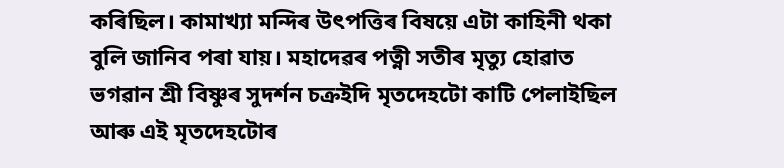কৰিছিল। কামাখ্যা মন্দিৰ উৎপত্তিৰ বিষয়ে এটা কাহিনী থকা বুলি জানিব পৰা যায়। মহাদেৱৰ পত্নী সতীৰ মৃত্যু হোৱাত ভগৱান শ্ৰী বিষ্ণুৰ সুদৰ্শন চক্ৰইদি মৃতদেহটো কাটি পেলাইছিল আৰু এই মৃতদেহটোৰ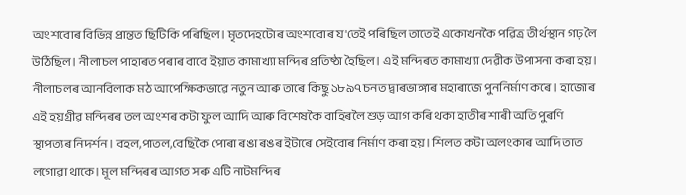অংশবোৰ বিভিন্ন প্ৰান্তত ছিটিকি পৰিছিল। মৃতদেহটোৰ অংশবোৰ য'তেই পৰিছিল তাতেই একোখনকৈ পৱিত্ৰ তীৰ্থস্থান গঢ় লৈ উঠিছিল। নীলাচল পাহাৰত পৰাৰ বাবে ইয়াত কামাখ্যা মন্দিৰ প্ৰতিষ্ঠা হৈছিল। এই মন্দিৰত কামাখ্যা দেৱীক উপাসনা কৰা হয়।
নীলাচলৰ আনবিলাক মঠ আপেক্ষিকভাৱে নতুন আৰু তাৰে কিছু ১৮৯৭ চনত দ্বাৰভাঙ্গাৰ মহাৰাজে পুননিৰ্মাণ কৰে। হাজোৰ এই হয়গ্ৰীৱ মন্দিৰৰ তল অংশৰ কটা ফুল আদি আৰু বিশেষকৈ বাহিৰলৈ শুড় আগ কৰি থকা হাতীৰ শাৰী অতি পুৰণি স্থাপত্যৰ নিদৰ্শন। বহল,পাতল,বেছিকৈ পোৰা ৰঙা ৰঙৰ ইটাৰে সেইবোৰ নিৰ্মাণ কৰা হয়। শিলত কটা অলংকাৰ আদি তাত লগোৱা থাকে। মূল মন্দিৰৰ আগত সৰু এটি নাটমন্দিৰ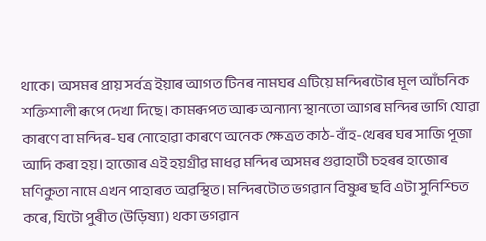থাকে। অসমৰ প্ৰায় সৰ্বত্ৰ ইয়াৰ আগত টিনৰ নামঘৰ এটিয়ে মন্দিৰটোৰ মূল আঁচনিক শক্তিশালী ৰূপে দেখা দিছে। কামৰূপত আৰু অন্যান্য স্থানতো আগৰ মন্দিৰ ভাগি যোৱা কাৰণে বা মন্দিৰ-ঘৰ নোহোৱা কাৰণে অনেক ক্ষেত্ৰত কাঠ-বাঁহ-খেৰৰ ঘৰ সাজি পূজা আদি কৰা হয়। হাজোৰ এই হয়গ্রীৱ মাধৱ মন্দিৰ অসমৰ গুৱাহাটী চহৰৰ হাজোৰ মণিকুতা নামে এখন পাহাৰত অৱস্থিত। মন্দিৰটোত ভগৱান বিষ্ণুৰ ছবি এটা সুনিশ্চিত কৰে, যিটো পুৰীত (উড়িষ্যা) থকা ভগৱান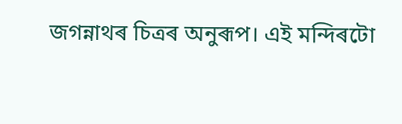জগন্নাথৰ চিত্রৰ অনুৰূপ। এই মন্দিৰটো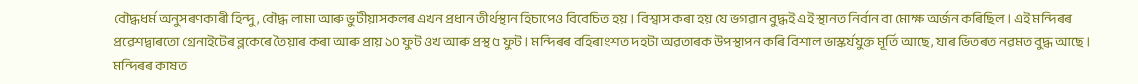বৌদ্ধধর্ম অনুসৰণকাৰী হিন্দু, বৌদ্ধ লামা আৰু ভুটীয়াসকলৰ এখন প্রধান তীর্থস্থান হিচাপেও বিবেচিত হয়। বিশ্বাস কৰা হয় যে ভগৱান বুদ্ধই এই স্থানত নির্বান বা মোক্ষ অর্জন কৰিছিল। এই মন্দিৰৰ প্ৰৱেশদ্বাৰতো গ্রেনাইটেৰ ব্লকেৰে তৈয়াৰ কৰা আৰু প্রায় ১০ ফুট ওখ আৰু প্ৰস্থ ৫ ফুট। মন্দিৰৰ বহিৰাংশত দহটা অৱতাৰক উপস্থাপন কৰি বিশাল ভাস্কর্যযুক্ত মূর্তি আছে, যাৰ ভিতৰত নৱমত বুদ্ধ আছে। মন্দিৰৰ কাষত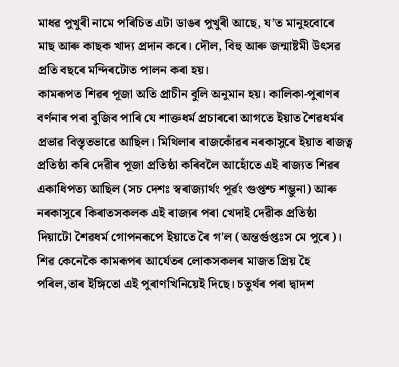মাধৱ পুখুৰী নামে পৰিচিত এটা ডাঙৰ পুখুৰী আছে, য’ত মানুহবোৰে মাছ আৰু কাছক খাদ্য প্ৰদান কৰে। দৌল, বিহু আৰু জন্মাষ্টমী উৎসৱ প্রতি বছৰে মন্দিৰটোত পালন কৰা হয়।
কামৰূপত শিৱৰ পূজা অতি প্ৰাচীন বুলি অনুমান হয়। কালিকা-পুৰাণৰ বৰ্ণনাৰ পৰা বুজিব পাৰি যে শাক্তধৰ্ম প্ৰচাৰৰো আগতে ইয়াত শৈৱধৰ্মৰ প্ৰভাৱ বিস্তৃতভাৱে আছিল। মিথিলাৰ ৰাজকোঁৱৰ নৰকাসুৰে ইয়াত ৰাজত্ব প্ৰতিষ্ঠা কৰি দেৱীৰ পূজা প্ৰতিষ্ঠা কৰিবলৈ আহোঁতে এই ৰাজ্যত শিৱৰ একাধিপত্য আছিল (সচ দেশঃ স্বৰাজ্যাৰ্থং পূৰ্ৱং গুপ্তশ্চ শম্ভুনা) আৰু নৰকাসুৰে কিৰাতসকলক এই ৰাজ্যৰ পৰা খেদাই দেৱীক প্ৰতিষ্ঠা দিয়াটো শৈৱধৰ্ম গোপনৰূপে ইয়াতে ৰৈ গ'ল (অন্তৰ্গুপ্তঃস মে পুৰে)। শিৱ কেনেকৈ কামৰূপৰ আৰ্যেতৰ লোকসকলৰ মাজত প্ৰিয় হৈ পৰিল,তাৰ ইঙ্গিতো এই পুৰাণখিনিয়েই দিছে। চতুৰ্থৰ পৰা দ্বাদশ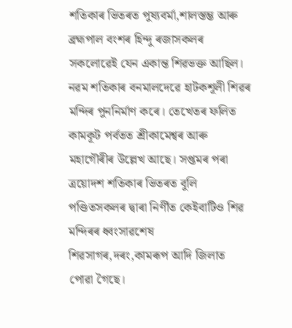শতিকাৰ ভিতৰত পুষ্যবৰ্মা,শালস্তম্ভ আৰু ব্ৰহ্মপাল বংশৰ হিন্দু ৰজাসকলৰ সকলোৱেই যেন একান্ত শিৱভক্ত আছিল। নৱম শতিকাৰ বনমালদেৱে হাটকশূলী শিৱৰ মন্দিৰ পুননিৰ্মাণ কৰে। তেখেতৰ ফলিত কামকূট পৰ্বতত শ্ৰীকামেশ্বৰ আৰু মহাগৌৰীৰ উল্লেখ আছে। সপ্তমৰ পৰা ত্ৰয়োদশ শতিকাৰ ভিতৰত বুলি পণ্ডিতসকলৰ দ্বাৰা নিৰ্ণীত কেইবাটিও শিৱ মন্দিৰৰ ধ্বংসাৱশেষ শিৱসাগৰ,দৰং,কামৰূপ আদি জিলাত পোৱা গৈছে।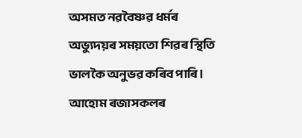অসমত নৱবৈষ্ণৱ ধৰ্মৰ অভ্যুদয়ৰ সময়তো শিৱৰ স্থিতি ভালকৈ অনুভৱ কৰিব পাৰি। আহোম ৰজাসকলৰ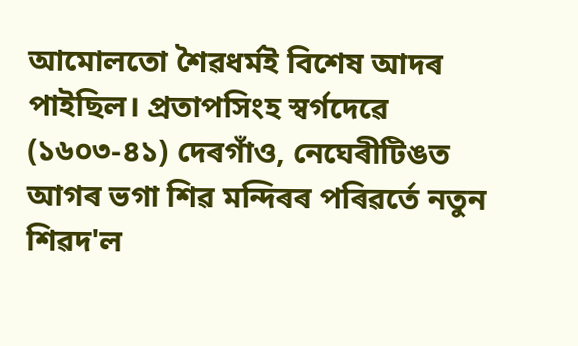আমোলতো শৈৱধৰ্মই বিশেষ আদৰ পাইছিল। প্ৰতাপসিংহ স্বৰ্গদেৱে (১৬০৩-৪১) দেৰগাঁও, নেঘেৰীটিঙত আগৰ ভগা শিৱ মন্দিৰৰ পৰিৱৰ্তে নতুন শিৱদ'ল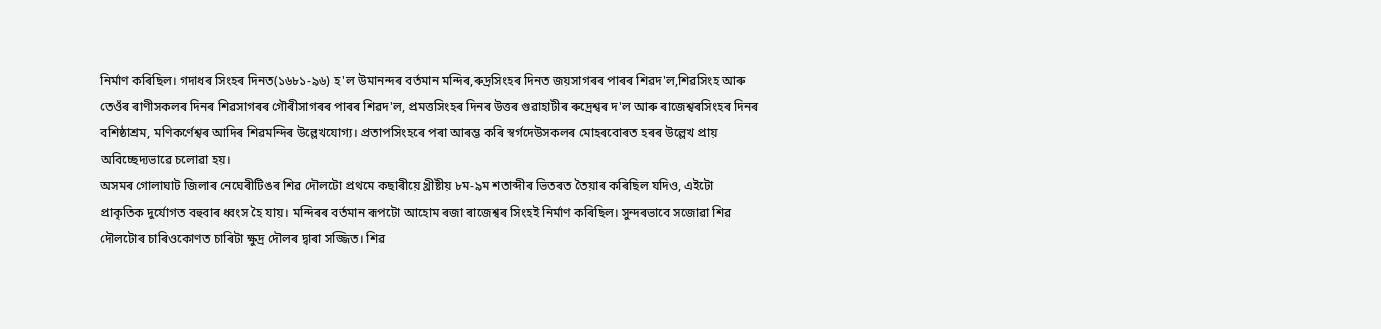নিৰ্মাণ কৰিছিল। গদাধৰ সিংহৰ দিনত(১৬৮১-৯৬) হ'ল উমানন্দৰ বৰ্তমান মন্দিৰ,ৰুদ্ৰসিংহৰ দিনত জয়সাগৰৰ পাৰৰ শিৱদ'ল,শিৱসিংহ আৰু তেওঁৰ ৰাণীসকলৰ দিনৰ শিৱসাগৰৰ গৌৰীসাগৰৰ পাৰৰ শিৱদ'ল, প্ৰমত্তসিংহৰ দিনৰ উত্তৰ গুৱাহাটীৰ ৰুদ্ৰেশ্বৰ দ'ল আৰু ৰাজেশ্বৰসিংহৰ দিনৰ বশিষ্ঠাশ্ৰম, মণিকৰ্ণেশ্বৰ আদিৰ শিৱমন্দিৰ উল্লেখযোগ্য। প্ৰতাপসিংহৰে পৰা আৰম্ভ কৰি স্বৰ্গদেউসকলৰ মোহৰবোৰত হৰৰ উল্লেখ প্ৰায় অবিচ্ছেদ্যভাৱে চলোৱা হয়।
অসমৰ গোলাঘাট জিলাৰ নেঘেৰীটিঙৰ শিৱ দৌলটো প্ৰথমে কছাৰীয়ে খ্রীষ্টীয় ৮ম-৯ম শতাব্দীৰ ভিতৰত তৈয়াৰ কৰিছিল যদিও, এইটো প্ৰাকৃতিক দুৰ্যোগত বহুবাৰ ধ্বংস হৈ যায়। মন্দিৰৰ বৰ্তমান ৰূপটো আহোম ৰজা ৰাজেশ্বৰ সিংহই নিৰ্মাণ কৰিছিল। সুন্দৰভাবে সজোৱা শিৱ দৌলটোৰ চাৰিওকোণত চাৰিটা ক্ষুদ্র দৌলৰ দ্বাৰা সজ্জিত। শিৱ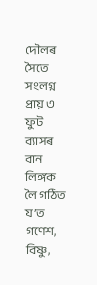দৌলৰ সৈতে সংলগ্ন প্রায় ৩ ফুট ব্যাসৰ বান লিঙ্গক লৈ গঠিত য’ত গণেশ, বিষ্ণু,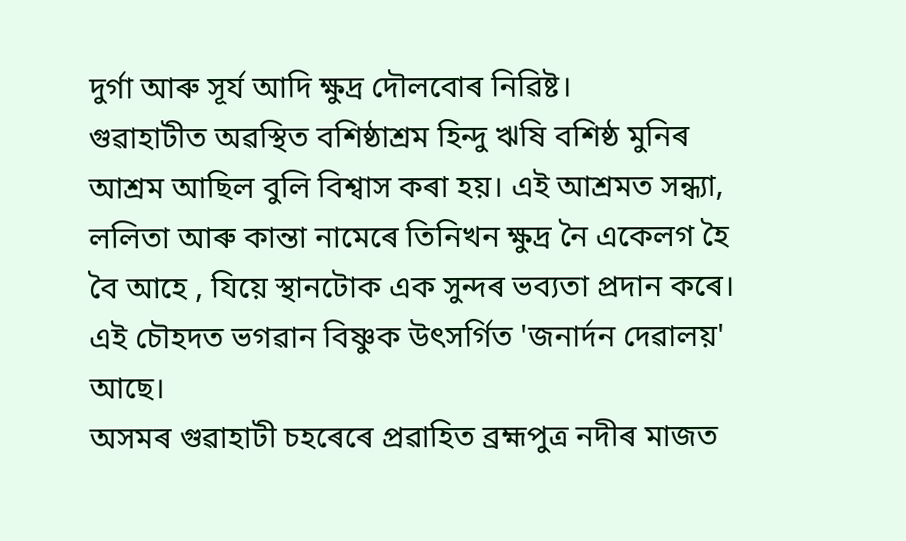দুৰ্গা আৰু সূৰ্য আদি ক্ষুদ্র দৌলবোৰ নিৱিষ্ট।
গুৱাহাটীত অৱস্থিত বশিষ্ঠাশ্ৰম হিন্দু ঋষি বশিষ্ঠ মুনিৰ আশ্ৰম আছিল বুলি বিশ্বাস কৰা হয়। এই আশ্ৰমত সন্ধ্যা, ললিতা আৰু কান্তা নামেৰে তিনিখন ক্ষুদ্ৰ নৈ একেলগ হৈ বৈ আহে , যিয়ে স্থানটোক এক সুন্দৰ ভব্যতা প্ৰদান কৰে। এই চৌহদত ভগৱান বিষ্ণুক উৎসৰ্গিত 'জনাৰ্দন দেৱালয়' আছে।
অসমৰ গুৱাহাটী চহৰেৰে প্ৰৱাহিত ব্ৰহ্মপুত্ৰ নদীৰ মাজত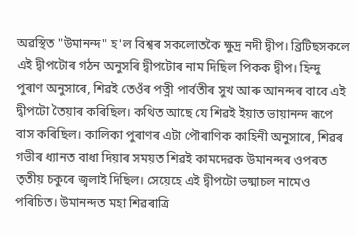অৱস্থিত "উমানন্দ" হ'ল বিশ্বৰ সকলোতকৈ ক্ষুদ্র নদী দ্বীপ। ব্ৰিটিছসকলে এই দ্বীপটোৰ গঠন অনুসৰি দ্বীপটোৰ নাম দিছিল পিকক দ্বীপ। হিন্দু পুৰাণ অনুসাৰে, শিৱই তেওঁৰ পত্নী পাৰ্বতীৰ সুখ আৰু আনন্দৰ বাবে এই দ্বীপটো তৈয়াৰ কৰিছিল। কথিত আছে যে শিৱই ইয়াত ভায়ানন্দ ৰূপে বাস কৰিছিল। কালিকা পুৰাণৰ এটা পৌৰাণিক কাহিনী অনুসাৰে, শিৱৰ গভীৰ ধ্যানত বাধা দিয়াৰ সময়ত শিৱই কামদেৱক উমানন্দৰ ওপৰত তৃতীয় চকুৰে জ্বলাই দিছিল। সেয়েহে এই দ্বীপটো ভষ্মাচল নামেও পৰিচিত। উমানন্দত মহা শিৱৰাত্ৰি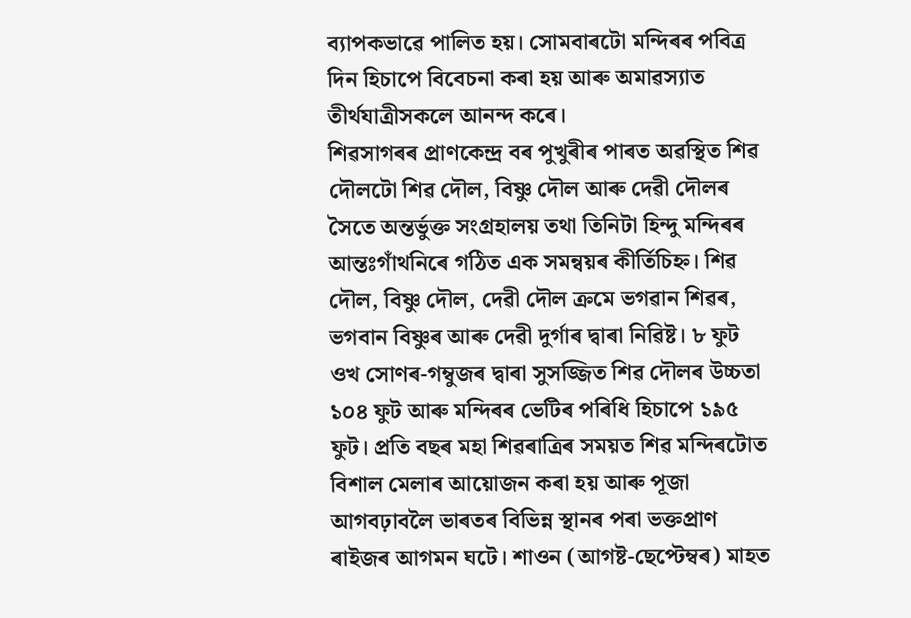ব্যাপকভাৱে পালিত হয়। সোমবাৰটো মন্দিৰৰ পবিত্ৰ দিন হিচাপে বিবেচনা কৰা হয় আৰু অমাৱস্যাত তীৰ্থযাত্ৰীসকলে আনন্দ কৰে।
শিৱসাগৰৰ প্ৰাণকেন্দ্ৰ বৰ পুখুৰীৰ পাৰত অৱস্থিত শিৱ দৌলটো শিৱ দৌল, বিষ্ণু দৌল আৰু দেৱী দৌলৰ সৈতে অন্তর্ভুক্ত সংগ্রহালয় তথা তিনিটা হিন্দু মন্দিৰৰ আন্তঃগাঁথনিৰে গঠিত এক সমন্বয়ৰ কীৰ্তিচিহ্ন। শিৱ দৌল, বিষ্ণু দৌল, দেৱী দৌল ক্রমে ভগৱান শিৱৰ, ভগবান বিষ্ণুৰ আৰু দেৱী দুৰ্গাৰ দ্বাৰা নিৱিষ্ট। ৮ ফুট ওখ সোণৰ-গম্বুজৰ দ্বাৰা সুসজ্জিত শিৱ দৌলৰ উচ্চতা ১০৪ ফুট আৰু মন্দিৰৰ ভেটিৰ পৰিধি হিচাপে ১৯৫ ফুট। প্রতি বছৰ মহা শিৱৰাত্ৰিৰ সময়ত শিৱ মন্দিৰটোত বিশাল মেলাৰ আয়োজন কৰা হয় আৰু পূজা আগবঢ়াবলৈ ভাৰতৰ বিভিন্ন স্থানৰ পৰা ভক্তপ্রাণ ৰাইজৰ আগমন ঘটে। শাওন (আগষ্ট-ছেপ্টেম্বৰ) মাহত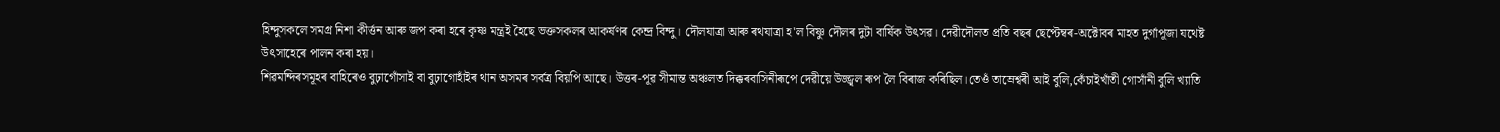হিন্দুসকলে সমগ্র নিশা কীৰ্ত্তন আৰু জপ কৰা হৰে কৃষ্ণ মন্ত্ৰই হৈছে ভক্তসকলৰ আকৰ্ষণৰ কেন্দ্র বিন্দু। দৌলযাত্ৰা আৰু ৰথযাত্ৰা হ'ল বিষ্ণু দৌলৰ দুটা বাৰ্ষিক উৎসৱ। দেৱীদৌলত প্রতি বছৰ ছেপ্টেম্বৰ-অক্টোবৰ মাহত দুৰ্গাপূজা যথেষ্ট উৎসাহেৰে পালন কৰা হয়।
শিৱমন্দিৰসমূহৰ বাহিৰেও বুঢ়াগোঁসাই বা বুঢ়াগোহাঁইৰ থান অসমৰ সৰ্বত্ৰ বিয়পি আছে। উত্তৰ-পূৱ সীমান্ত অঞ্চলত দিক্কৰবাসিনীৰূপে দেৱীয়ে উজ্জ্বল ৰূপ লৈ বিৰাজ কৰিছিল।তেওঁ তাম্ৰেশ্বৰী আই বুলি,কেঁচাইখাঁতী গোসাঁনী বুলি খ্যাতি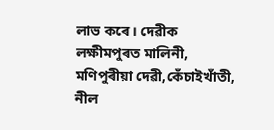লাভ কৰে। দেৱীক লক্ষীমপুৰত মালিনী, মণিপুৰীয়া দেৱী,কেঁচাইখাঁতী, নীল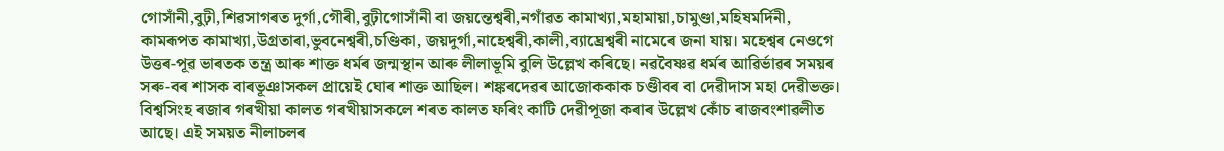গোসাঁনী,বুঢ়ী,শিৱসাগৰত দুৰ্গা,গৌৰী,বুঢ়ীগোসাঁনী বা জয়ন্তেশ্বৰী,নগাঁৱত কামাখ্যা,মহামায়া,চামুণ্ডা,মহিষমৰ্দিনী, কামৰূপত কামাখ্যা,উগ্ৰতাৰা,ভুবনেশ্বৰী,চণ্ডিকা, জয়দুৰ্গা,নাহেশ্বৰী,কালী,ব্যাঘ্ৰেশ্বৰী নামেৰে জনা যায়। মহেশ্বৰ নেওগে উত্তৰ-পূৱ ভাৰতক তন্ত্ৰ আৰু শাক্ত ধৰ্মৰ জন্মস্থান আৰু লীলাভূমি বুলি উল্লেখ কৰিছে। নৱবৈষ্ণৱ ধৰ্মৰ আৱিৰ্ভাৱৰ সময়ৰ সৰু-বৰ শাসক বাৰভূঞাসকল প্ৰায়েই ঘোৰ শাক্ত আছিল। শঙ্কৰদেৱৰ আজোককাক চণ্ডীবৰ বা দেৱীদাস মহা দেৱীভক্ত। বিশ্বসিংহ ৰজাৰ গৰখীয়া কালত গৰখীয়াসকলে শৰত কালত ফৰিং কাটি দেৱীপূজা কৰাৰ উল্লেখ কোঁচ ৰাজবংশাৱলীত আছে। এই সময়ত নীলাচলৰ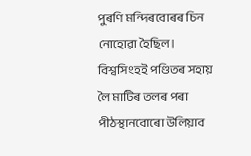পুৰণি মন্দিৰবোৰৰ চিন নোহোৱা হৈছিল। বিশ্বসিংহই পণ্ডিতৰ সহায় লৈ মাটিৰ তলৰ পৰা পীঠস্থানবোৰো উলিয়াব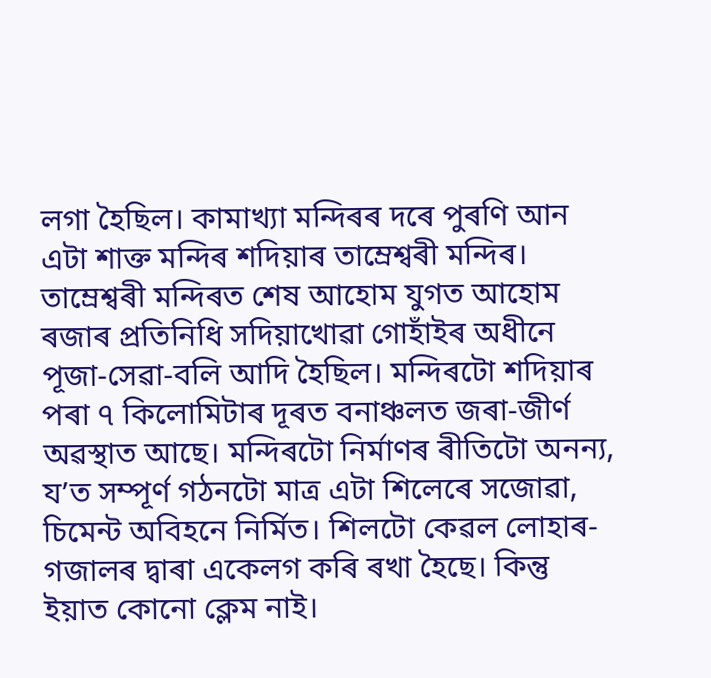লগা হৈছিল। কামাখ্যা মন্দিৰৰ দৰে পুৰণি আন এটা শাক্ত মন্দিৰ শদিয়াৰ তাম্ৰেশ্বৰী মন্দিৰ। তাম্ৰেশ্বৰী মন্দিৰত শেষ আহোম যুগত আহোম ৰজাৰ প্ৰতিনিধি সদিয়াখোৱা গোহাঁইৰ অধীনে পূজা-সেৱা-বলি আদি হৈছিল। মন্দিৰটো শদিয়াৰ পৰা ৭ কিলোমিটাৰ দূৰত বনাঞ্চলত জৰা-জীৰ্ণ অৱস্থাত আছে। মন্দিৰটো নির্মাণৰ ৰীতিটো অনন্য, য’ত সম্পূৰ্ণ গঠনটো মাত্ৰ এটা শিলেৰে সজোৱা, চিমেন্ট অবিহনে নিৰ্মিত। শিলটো কেৱল লোহাৰ-গজালৰ দ্বাৰা একেলগ কৰি ৰখা হৈছে। কিন্তু ইয়াত কোনো ক্লেম নাই।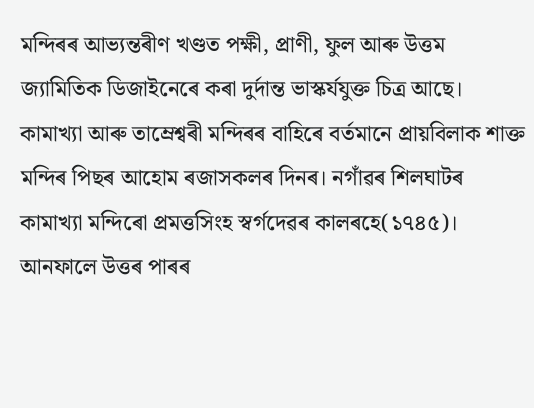মন্দিৰৰ আভ্যন্তৰীণ খণ্ডত পক্ষী, প্রাণী, ফুল আৰু উত্তম জ্যামিতিক ডিজাইনেৰে কৰা দুৰ্দান্ত ভাস্কৰ্যযুক্ত চিত্র আছে।
কামাখ্যা আৰু তাম্ৰেশ্বৰী মন্দিৰৰ বাহিৰে বৰ্তমানে প্ৰায়বিলাক শাক্ত মন্দিৰ পিছৰ আহোম ৰজাসকলৰ দিনৰ। নগাঁৱৰ শিলঘাটৰ কামাখ্যা মন্দিৰো প্ৰমত্তসিংহ স্বৰ্গদেৱৰ কালৰহে(১৭৪৫)। আনফালে উত্তৰ পাৰৰ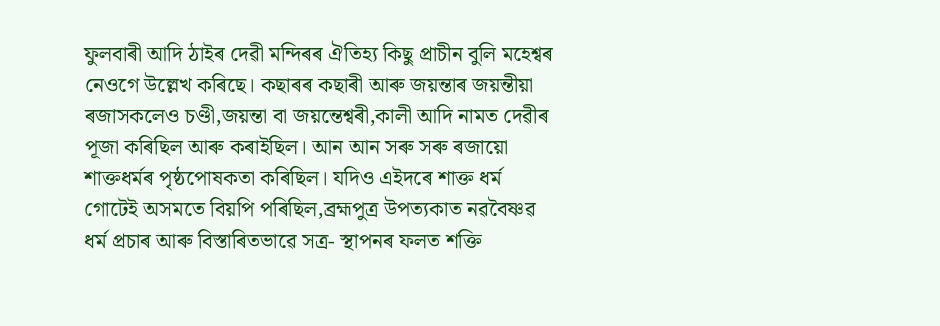ফুলবাৰী আদি ঠাইৰ দেৱী মন্দিৰৰ ঐতিহ্য কিছু প্ৰাচীন বুলি মহেশ্বৰ নেওগে উল্লেখ কৰিছে। কছাৰৰ কছাৰী আৰু জয়ন্তাৰ জয়ন্তীয়া ৰজাসকলেও চণ্ডী,জয়ন্তা বা জয়ন্তেশ্বৰী,কালী আদি নামত দেৱীৰ পূজা কৰিছিল আৰু কৰাইছিল। আন আন সৰু সৰু ৰজায়ো শাক্তধৰ্মৰ পৃষ্ঠপোষকতা কৰিছিল। যদিও এইদৰে শাক্ত ধৰ্ম গোটেই অসমতে বিয়পি পৰিছিল,ব্ৰহ্মপুত্ৰ উপত্যকাত নৱবৈষ্ণৱ ধৰ্ম প্ৰচাৰ আৰু বিস্তাৰিতভাৱে সত্ৰ- স্থাপনৰ ফলত শক্তি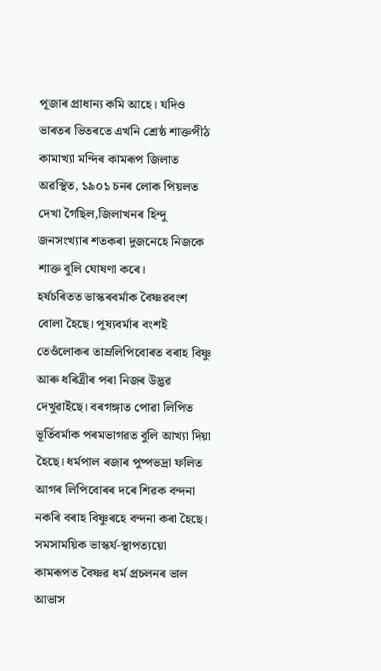পূজাৰ প্ৰাধান্য কমি আহে। যদিও ভাৰতৰ ভিতৰতে এখনি শ্ৰেষ্ঠ শাক্তপীঠ কামাখ্যা মন্দিৰ কামৰূপ জিলাত অৱস্থিত, ১৯০১ চনৰ লোক পিয়লত দেখা গৈছিল,জিলাখনৰ হিন্দু জনসংখ্যাৰ শতকৰা দুজনেহে নিজকে শাক্ত বুলি ঘোষণা কৰে।
হৰ্ষচৰিতত ভাস্কৰবৰ্মাক বৈষ্ণৱবংশ বোলা হৈছে। পুষ্যবৰ্মাৰ বংশই তেওঁলোকৰ তাম্ৰলিপিবোৰত বৰাহ বিষ্ণু আৰু ধৰিত্ৰীৰ পৰা নিজৰ উদ্ভৱ দেখুৱাইছে। বৰগঙ্গাত পোৱা লিপিত ভূৰ্তিবৰ্মাক পৰমভাগৱত বুলি আখ্যা দিয়া হৈছে। ধৰ্মপাল ৰজাৰ পুষ্পভদ্ৰা ফলিত আগৰ লিপিবোৰৰ দৰে শিৱক বন্দনা নকৰি বৰাহ বিষ্ণুৰহে বন্দনা কৰা হৈছে। সমসাময়িক ভাস্কৰ্য-স্থাপত্যয়ো কামৰূপত বৈষ্ণৱ ধৰ্ম প্ৰচলনৰ ভাল আভাস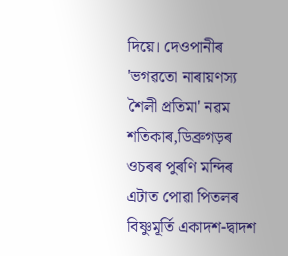দিয়ে। দেওপানীৰ 'ভগৱতো নাৰায়ণস্য শৈলী প্ৰতিমা' নৱম শতিকাৰ,ডিব্ৰুগড়ৰ ওচৰৰ পুৰণি মন্দিৰ এটাত পোৱা পিতলৰ বিষ্ণুমূৰ্তি একাদশ-দ্বাদশ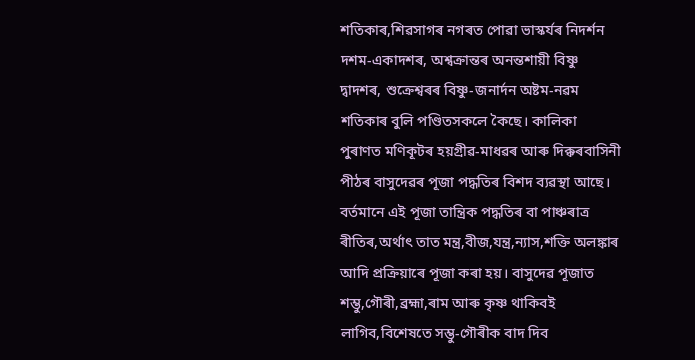শতিকাৰ,শিৱসাগৰ নগৰত পোৱা ভাস্কৰ্যৰ নিদৰ্শন দশম-একাদশৰ, অশ্বক্ৰান্তৰ অনন্তশায়ী বিষ্ণু দ্বাদশৰ, শুক্ৰেশ্বৰৰ বিষ্ণু-জনাৰ্দন অষ্টম-নৱম শতিকাৰ বুলি পণ্ডিতসকলে কৈছে। কালিকা পুৰাণত মণিকূটৰ হয়গ্ৰীৱ-মাধৱৰ আৰু দিক্কৰবাসিনী পীঠৰ বাসুদেৱৰ পূজা পদ্ধতিৰ বিশদ ব্যৱস্থা আছে। বৰ্তমানে এই পূজা তান্ত্ৰিক পদ্ধতিৰ বা পাঞ্চৰাত্ৰ ৰীতিৰ,অৰ্থাৎ তাত মন্ত্ৰ,বীজ,যন্ত্ৰ,ন্যাস,শক্তি অলঙ্কাৰ আদি প্ৰক্ৰিয়াৰে পূজা কৰা হয়। বাসুদেৱ পূজাত শম্ভু,গৌৰী,ব্ৰহ্মা,ৰাম আৰু কৃষ্ণ থাকিবই লাগিব,বিশেষতে সম্ভু-গৌৰীক বাদ দিব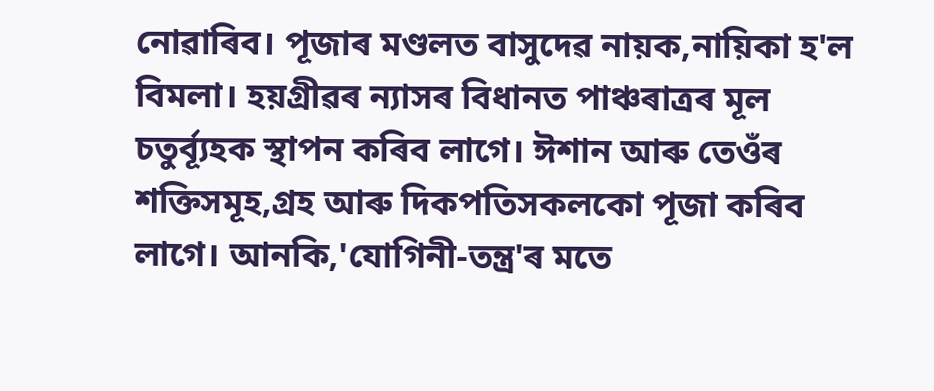নোৱাৰিব। পূজাৰ মণ্ডলত বাসুদেৱ নায়ক,নায়িকা হ'ল বিমলা। হয়গ্ৰীৱৰ ন্যাসৰ বিধানত পাঞ্চৰাত্ৰৰ মূল চতুৰ্ব্যূহক স্থাপন কৰিব লাগে। ঈশান আৰু তেওঁৰ শক্তিসমূহ,গ্ৰহ আৰু দিকপতিসকলকো পূজা কৰিব লাগে। আনকি,'যোগিনী-তন্ত্ৰ'ৰ মতে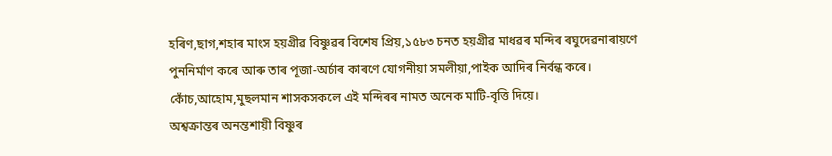হৰিণ,ছাগ,শহাৰ মাংস হয়গ্ৰীৱ বিষ্ণুৱৰ বিশেষ প্ৰিয়,১৫৮৩ চনত হয়গ্ৰীৱ মাধৱৰ মন্দিৰ ৰঘুদেৱনাৰায়ণে পুননিৰ্মাণ কৰে আৰু তাৰ পূজা-অৰ্চাৰ কাৰণে যোগনীয়া সমলীয়া,পাইক আদিৰ নিৰ্বন্ধ কৰে। কোঁচ,আহোম,মুছলমান শাসকসকলে এই মন্দিৰৰ নামত অনেক মাটি-বৃত্তি দিয়ে।
অশ্বক্ৰান্তৰ অনন্তশায়ী বিষ্ণুৰ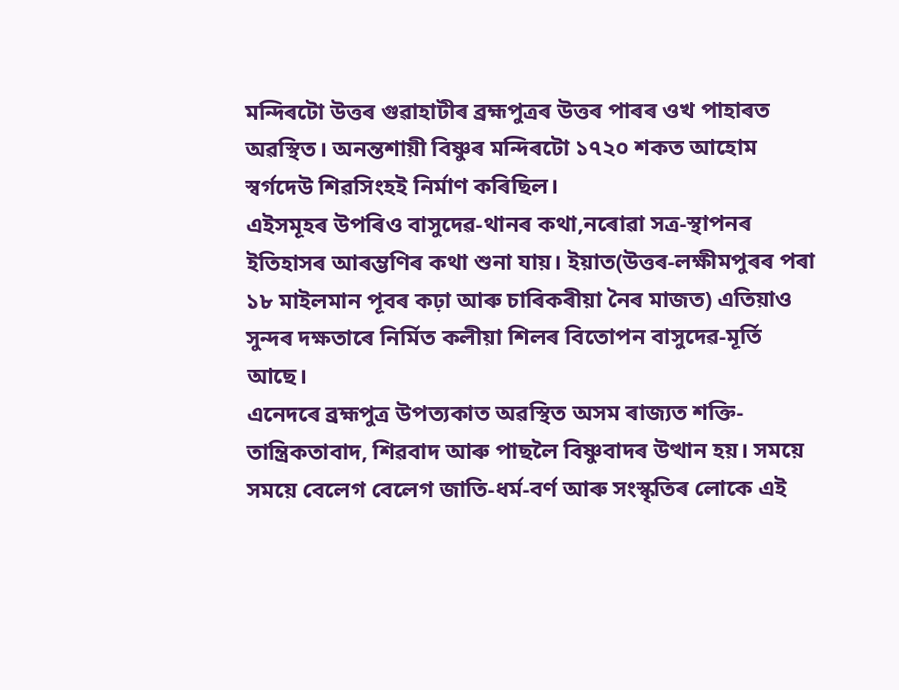মন্দিৰটো উত্তৰ গুৱাহাটীৰ ব্ৰহ্মপুত্ৰৰ উত্তৰ পাৰৰ ওখ পাহাৰত অৱস্থিত। অনন্তশায়ী বিষ্ণুৰ মন্দিৰটো ১৭২০ শকত আহোম স্বৰ্গদেউ শিৱসিংহই নিৰ্মাণ কৰিছিল।
এইসমূহৰ উপৰিও বাসুদেৱ-থানৰ কথা,নৰোৱা সত্ৰ-স্থাপনৰ ইতিহাসৰ আৰম্ভণিৰ কথা শুনা যায়। ইয়াত(উত্তৰ-লক্ষীমপুৰৰ পৰা ১৮ মাইলমান পূবৰ কঢ়া আৰু চাৰিকৰীয়া নৈৰ মাজত) এতিয়াও সুন্দৰ দক্ষতাৰে নিৰ্মিত কলীয়া শিলৰ বিতোপন বাসুদেৱ-মূৰ্তি আছে।
এনেদৰে ব্ৰহ্মপুত্ৰ উপত্যকাত অৱস্থিত অসম ৰাজ্যত শক্তি-তান্ত্ৰিকতাবাদ, শিৱবাদ আৰু পাছলৈ বিষ্ণুবাদৰ উত্থান হয়। সময়ে সময়ে বেলেগ বেলেগ জাতি-ধৰ্ম-বৰ্ণ আৰু সংস্কৃতিৰ লোকে এই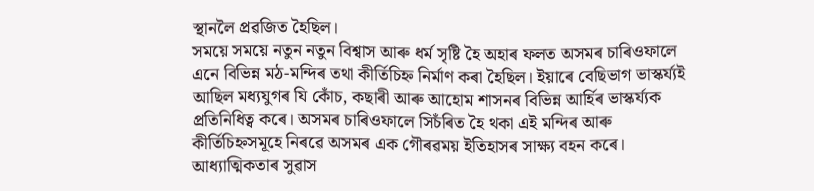স্থানলৈ প্ৰৱজিত হৈছিল।
সময়ে সময়ে নতুন নতুন বিশ্বাস আৰু ধৰ্ম সৃষ্টি হৈ অহাৰ ফলত অসমৰ চাৰিওফালে এনে বিভিন্ন মঠ-মন্দিৰ তথা কীৰ্তিচিহ্ন নিৰ্মাণ কৰা হৈছিল। ইয়াৰে বেছিভাগ ভাস্কৰ্য্যই আছিল মধ্যযুগৰ যি কোঁচ, কছাৰী আৰু আহোম শাসনৰ বিভিন্ন আৰ্হিৰ ভাস্কৰ্য্যক প্ৰতিনিধিত্ব কৰে। অসমৰ চাৰিওফালে সিচঁৰিত হৈ থকা এই মন্দিৰ আৰু কীৰ্তিচিহ্নসমূহে নিৰৱে অসমৰ এক গৌৰৱময় ইতিহাসৰ সাক্ষ্য বহন কৰে।
আধ্যাত্মিকতাৰ সুৱাস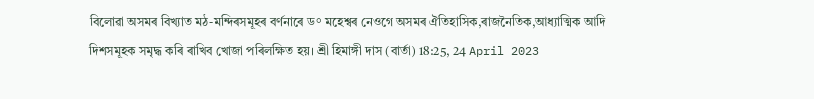বিলোৱা অসমৰ বিখ্যাত মঠ-মন্দিৰসমূহৰ বৰ্ণনাৰে ড° মহেশ্বৰ নেওগে অসমৰ ঐতিহাসিক,ৰাজনৈতিক,আধ্যাত্মিক আদি দিশসমূহক সমৃদ্ধ কৰি ৰাখিব খোজা পৰিলক্ষিত হয়। শ্ৰী হিমাঙ্গী দাস (বাৰ্তা) 18:25, 24 April 2023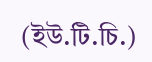(ইউ.টি.চি.)